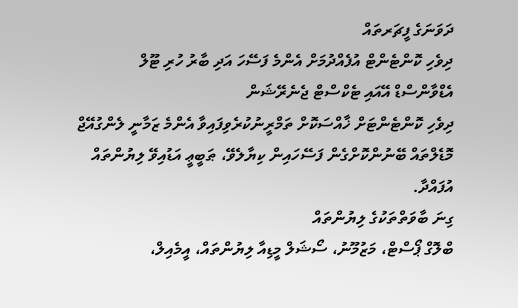ދަވަނަގެ ފީޗަރތައް
ދިވެހި ކޮންޓެންޓް އުފެއްދުމަށް އެންމެ ފަސޭހަ އަދި ބާރު ހުރި ޓޫލް
އެޑްވާންސްޑް އޭއައި ޓެކްސްޓް ޖެނެރޭޝަން
ދިވެހި ކޮންޓެންޓަށް ޚާއްސަކޮށް ތަމްރީނުކުރެވިފައިވާ އެންމެ ޒަމާނީ ލެންގުއޭޖް މޮޑެލްތައް ބޭނުންކޮށްގެން ފަސޭހައިން ކިޔާލެވޭ، ޠަބީޢީ އަޑުއިވޭ ލިޔުންތައް އުފައްދާ.
ގިނަ ބާވަތްތަކުގެ ލިޔުންތައް
ބްލޮގް ޕޯސްޓް، މަޒުމޫނު، ސޯޝަލް މީޑިއާ ލިޔުންތައް، އީމެއިލް،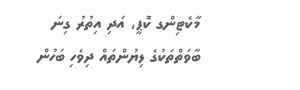މާކެޓިންގ ކޮޕީ، އަދި އިތުރު ގިނަ ބާވަތްތަކުގެ ލިޔުންތައް ދިވެހި ބަހުން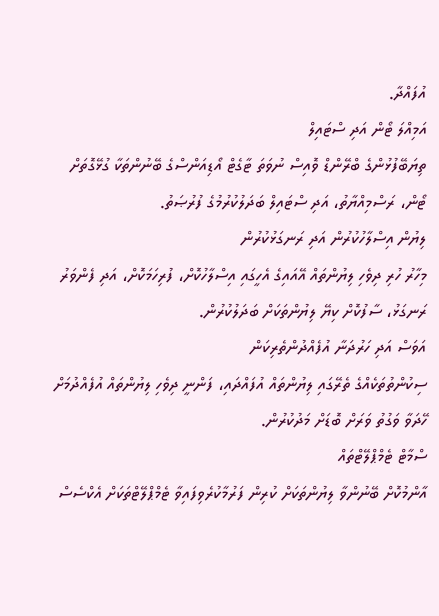އުފައްދާ.
އަމިއްލަ ޓޯން އަދި ސްޓައިލް
ތިޔަބޭފުޅުންގެ ބްރޭންޑް ވޮއިސް ނުވަތަ ޓާގެޓް އޯޑިއަންސްގެ ބޭނުންތަކާ ގުޅޭގޮތަށް ޓޯން، ރަސްމިއްޔާތު، އަދި ސްޓައިލް ބަދަލުކުރުމުގެ ފުރުޞަތު.
ލިޔުން އިސްލާހުކުރުން އަދި ރަނގަޅުކުރުން
މިހާރު ހުރި ދިވެހި ލިޔުންތައް އޭއައިގެ އެހީގައި އިސްލާހުކޮށް، ފުރިހަމަކޮށް، އަދި ފެންވަރު ރަނގަޅު، ސާފުކޮށް ކިޔޭ ލިޔުންތަކަށް ބަދަލުކުރުން.
އަވަސް އަދި ހަރުދަނާ އުފެއްދުންތެރިކަން
ސިކުންތުތަކެއްގެ ތެރޭގައި ލިޔުންތައް އުފައްދައި، ފަންނީ ދިވެހި ލިޔުންތައް އުފެއްދުމަށް ހޭދަވާ ވަގުތު ވަރަށް ބޮޑަށް މަދުކުރުން.
ސްމާޓް ޓެމްޕްލޭޓްތައް
އާންމުކޮށް ބޭނުންވާ ލިޔުންތަކަށް ކުރިން ފަރުމާކުރެވިފައިވާ ޓެމްޕްލޭޓްތަކަށް އެކްސެސް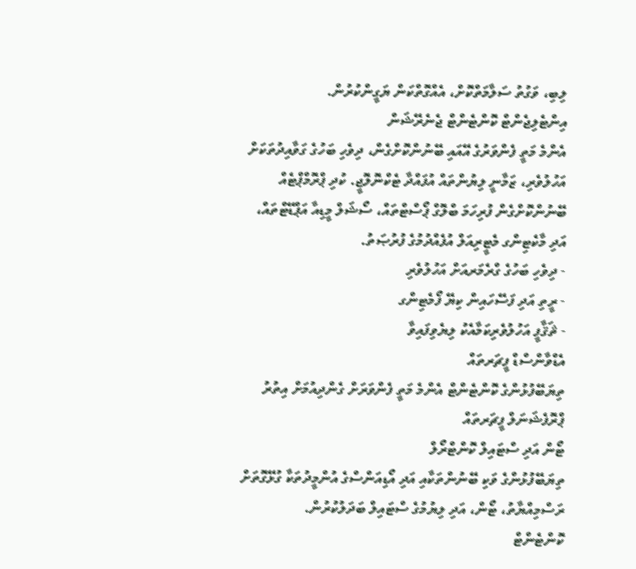ލިބި، ވަގުތު ސަލާމަތްކޮށް، އެއްގޮތްކަން ޔަގީންކުރުން.
އިންޓެލިޖެންޓް ކޮންޓެންޓް ޖެނެރޭޝަން
އެންމެ މަތީ ފެންވަރުގެ އޭއައި ބޭނުންކޮށްގެން، ދިވެހި ބަހުގެ ގަވާއިދުތަކަށް އަހުލުވެރި، ޒަމާނީ ލިޔުންތައް އުފައްދާ ޓެކްނޮލޮޖީ. ކުދި ޕްރޮމްޕްޓެއް ބޭނުންކޮށްގެން ފުރިހަމަ ބްލޮގް ޕޯސްޓްތައް، ސޯޝަލް މީޑިއާ އަޕްޑޭޓްތައް، އަދި މާކެޓިންގ މެޓީރިއަލް އުފެއްދުމުގެ ފުރުޞަތު.
- ދިވެހި ބަހުގެ ގްރެމަރއަށް އަހުލުވެރި
- ރީތި އަދި ފަސޭހައިން ކިޔޭ ފޯމެޓިންގ
- ޘަޤާފީ އަހުލުވެރިކަމާއެކު ލިޔެވިފައިވާ
އެޑްވާންސްޑް ފީޗަރތައް
ތިޔަބޭފުޅުންގެ ކޮންޓެންޓް އެންމެ މަތީ ފެންވަރަށް ގެންދިއުމަށް އިތުރު ޕްރޮފެޝަނަލް ފީޗަރތައް
ޓޯން އަދި ސްޓައިލް ކޮންޓްރޯލް
ތިޔަބޭފުޅުންގެ ވަކި ބޭނުންތަކާއި އަދި އޯޑިއަންސްގެ އުންމީދުތަކާ ގުޅޭގޮތަށް ރަސްމިއްޔާތު، ޓޯން، އަދި ލިޔުމުގެ ސްޓައިލް ބަދަލުކުރުން.
ކޮންޓެންޓް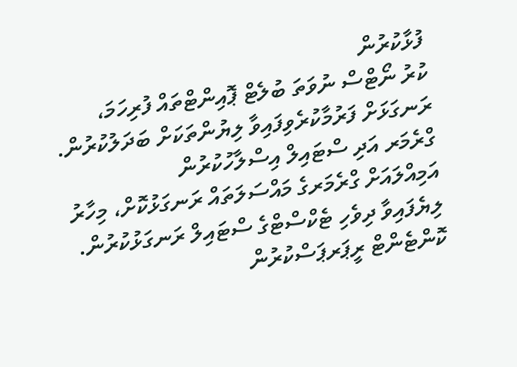ފުޅާކުރުން
ކުރު ނޯޓްސް ނުވަތަ ބުލެޓް ޕޮއިންޓްތައް ފުރިހަމަ، ރަނގަޅަށް ފަރުމާކުރެވިފައިވާ ލިޔުންތަކަށް ބަދަލުކުރުން.
ގްރެމަރ އަދި ސްޓައިލް އިސްލާހުކުރުން
އަމިއްލައަށް ގްރެމަރގެ މައްސަލަތައް ރަނގަޅުކޮށް، މިހާރު ލިޔެފައިވާ ދިވެހި ޓެކްސްޓްގެ ސްޓައިލް ރަނގަޅުކުރުން.
ކޮންޓެންޓް ރީޕަރޕަސްކުރުން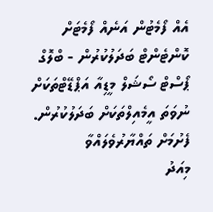އެއް ފޯމެޓުން އަނެއް ފޯމެޓަށް ކޮންޓެންޓް ބަދަލުކުރުން - ބްލޮގް ޕޯސްޓް ސޯޝަލް މީޑިއާ އަޕްޑޭޓްތަކަށް ނުވަތަ އީމެއިލްތަކަށް ބަދަލުކުރުން.
ފެށުމަށް ތައްޔާރުވެލައްވާ
މިއަދު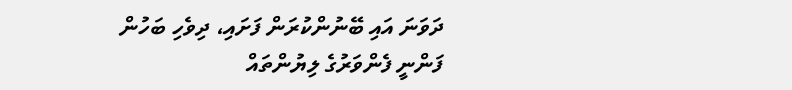ދަވަނަ އައި ބޭނުންކުރަން ފަށައި، ދިވެހި ބަހުން ފަންނީ ފެންވަރުގެ ލިޔުންތައް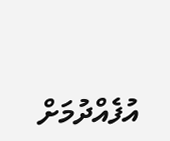އުފެއްދުމަށް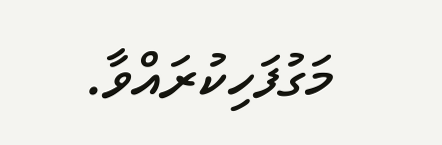މަގުފަހިކުރައްވާ.